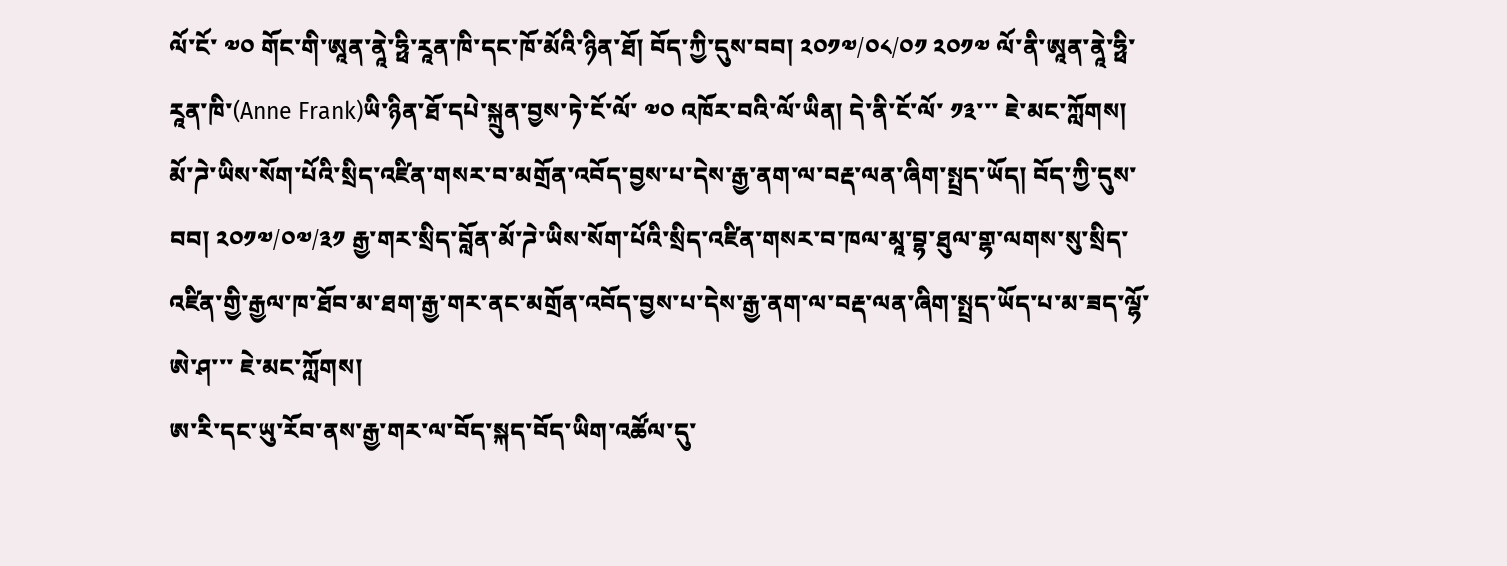ལོ་ངོ་ ༧༠ གོང་གི་ཨཱན་ནཱེ་ཧྥི་རཱན་ཁི་དང་ཁོ་མོའི་ཉིན་ཐོ། བོད་ཀྱི་དུས་བབ། ༢༠༡༧/༠༨/༠༡ ༢༠༡༧ ལོ་ནི་ཨཱན་ནཱེ་ཧྥི་རཱན་ཁི་(Anne Frank)ཡི་ཉིན་ཐོ་དཔེ་སྐྲུན་བྱས་ཏེ་ངོ་ལོ་ ༧༠ འཁོར་བའི་ལོ་ཡིན། དེ་ནི་ངོ་ལོ་ ༡༣་་་ ཇེ་མང་ཀློགས།
མོ་ཌེ་ཡིས་སོག་པོའི་སྲིད་འཛིན་གསར་བ་མགྲོན་འབོད་བྱས་པ་དེས་རྒྱ་ནག་ལ་བརྡ་ལན་ཞིག་སྤྲད་ཡོད། བོད་ཀྱི་དུས་བབ། ༢༠༡༧/༠༧/༣༡ རྒྱ་གར་སྲིད་བློན་མོ་ཌེ་ཡིས་སོག་པོའི་སྲིད་འཛིན་གསར་བ་ཁལ་མཱ་བྷ་ཐུལ་གྷ་ལགས་སུ་སྲིད་འཛིན་གྱི་རྒྱལ་ཁ་ཐོབ་མ་ཐག་རྒྱ་གར་ནང་མགྲོན་འབོད་བྱས་པ་དེས་རྒྱ་ནག་ལ་བརྡ་ལན་ཞིག་སྤྲད་ཡོད་པ་མ་ཟད་ལྷོ་ཨེ་ཤ་་་ ཇེ་མང་ཀློགས།
ཨ་རི་དང་ཡུ་རོབ་ནས་རྒྱ་གར་ལ་བོད་སྐད་བོད་ཡིག་འཚོལ་དུ་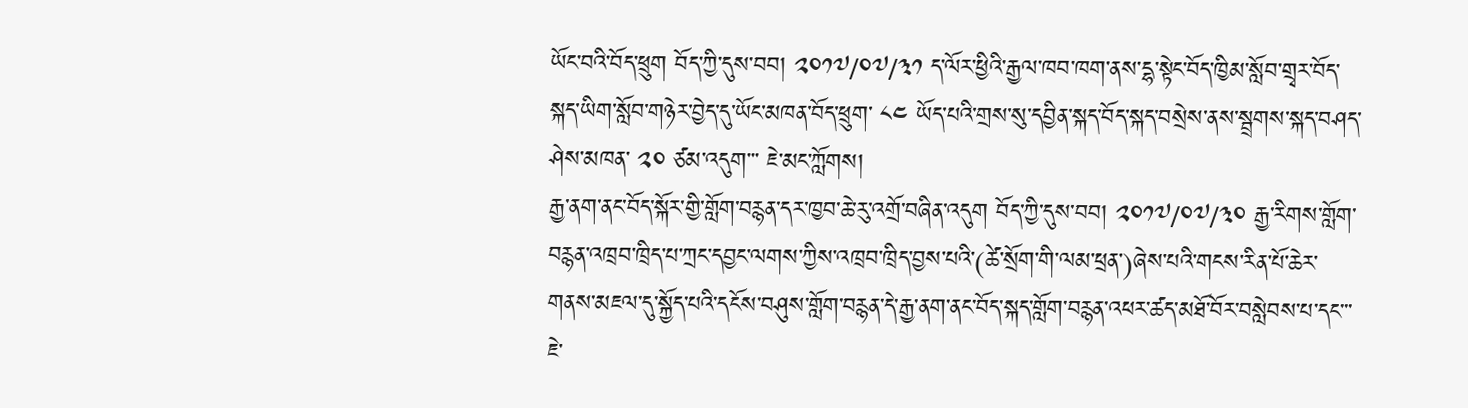ཡོང་བའི་བོད་ཕྲུག བོད་ཀྱི་དུས་བབ། ༢༠༡༧/༠༧/༣༡ ད་ལོར་ཕྱིའི་རྒྱལ་ཁབ་ཁག་ནས་དྷ་སྟེང་བོད་ཁྱིམ་སློབ་གྲྭར་བོད་སྐད་ཡིག་སློབ་གཉེར་བྱེད་དུ་ཡོང་མཁན་བོད་ཕྲུག་ ༨༤ ཡོད་པའི་གྲས་སུ་དབྱིན་སྐད་བོད་སྐད་བསྲེས་ནས་སྦྲགས་སྐད་བཤད་ཤེས་མཁན་ ༢༠ ཙམ་འདུག་་་ ཇེ་མང་ཀློགས།
རྒྱ་ནག་ནང་བོད་སྐོར་གྱི་གློག་བརྙན་དར་ཁྱབ་ཆེ་རུ་འགྲོ་བཞིན་འདུག བོད་ཀྱི་དུས་བབ། ༢༠༡༧/༠༧/༣༠ རྒྱ་རིགས་གློག་བརྙན་འཁྲབ་ཁྲིད་པ་ཀྲང་དབྱང་ལགས་ཀྱིས་འཁྲབ་ཁྲིད་བྱས་པའི་(ཚེ་སྲོག་གི་ལམ་ཕྲན་)ཞེས་པའི་གངས་རིན་པོ་ཆེར་གནས་མཇལ་དུ་སྐྱོད་པའི་དངོས་བཤུས་གློག་བརྙན་དེ་རྒྱ་ནག་ནང་བོད་སྐད་གློག་བརྙན་འཕར་ཚད་མཐོ་བོར་བསླེབས་པ་དང་་་ ཇེ་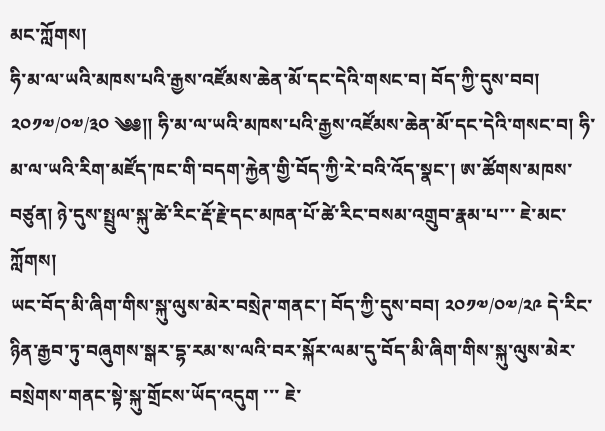མང་ཀློགས།
ཧི་མ་ལ་ཡའི་མཁས་པའི་རྒྱས་འཛོམས་ཆེན་མོ་དང་དེའི་གསང་བ། བོད་ཀྱི་དུས་བབ། ༢༠༡༧/༠༧/༣༠ ༄༅།། ཧི་མ་ལ་ཡའི་མཁས་པའི་རྒྱས་འཛོམས་ཆེན་མོ་དང་དེའི་གསང་བ། ཧི་མ་ལ་ཡའི་རིག་མཛོད་ཁང་གི་བདག་རྐྱེན་གྱི་བོད་ཀྱི་རེ་བའི་འོད་སྣང་། ཨ་ཚོགས་མཁས་བཙུན། ཉེ་དུས་སྤྲུལ་སྐུ་ཚེ་རིང་རྡོ་རྗེ་དང་མཁན་པོ་ཚེ་རིང་བསམ་འགྲུབ་རྣམ་པ་་་ ཇེ་མང་ཀློགས།
ཡང་བོད་མི་ཞིག་གིས་སྐུ་ལུས་མེར་བསྲེཊ་གནང་། བོད་ཀྱི་དུས་བབ། ༢༠༡༧/༠༧/༢༩ དེ་རིང་ཉིན་རྒྱབ་ཏུ་བཞུགས་སྒར་དྷ་རམ་ས་ལའི་བར་སྐོར་ལམ་དུ་བོད་མི་ཞིག་གིས་སྐུ་ལུས་མེར་བསྲེགས་གནང་སྟེ་སྐུ་གྲོངས་ཡོད་འདུག ་་་ ཇེ་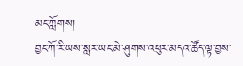མང་ཀློགས།
བྱང་ཀོ་རི་ཡས་སླར་ཡང་མེ་ཤུགས་འཕུར་མདའ་ཚོད་ལྟ་བྱས་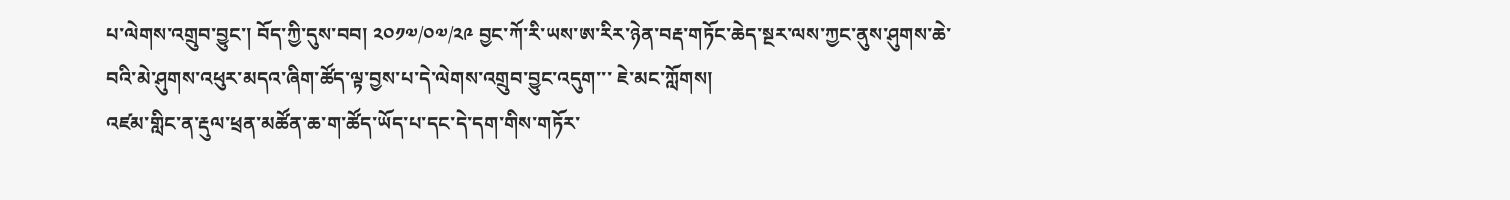པ་ལེགས་འགྲུབ་བྱུང་། བོད་ཀྱི་དུས་བབ། ༢༠༡༧/༠༧/༢༩ བྱང་ཀོ་རི་ཡས་ཨ་རིར་ཉེན་བརྡ་གཏོང་ཆེད་སྔར་ལས་ཀྱང་ནུས་ཤུགས་ཆེ་བའི་མེ་ཤུགས་འཕུར་མདའ་ཞིག་ཚོད་ལྟ་བྱས་པ་དེ་ལེགས་འགྲུབ་བྱུང་འདུག་་་ ཇེ་མང་ཀློགས།
འཛམ་གླིང་ན་རྡུལ་ཕྲན་མཚོན་ཆ་ག་ཚོད་ཡོད་པ་དང་དེ་དག་གིས་གཏོར་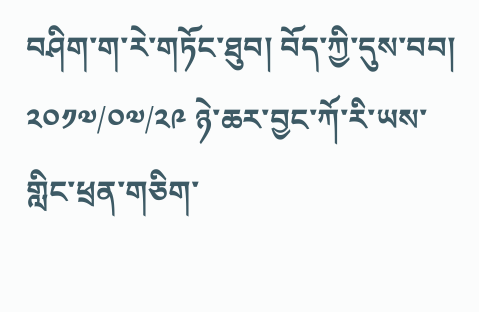བཤིག་ག་རེ་གཏོང་ཐུབ། བོད་ཀྱི་དུས་བབ། ༢༠༡༧/༠༧/༢༩ ཉེ་ཆར་བྱང་ཀོ་རི་ཡས་གླིང་ཕྲན་གཅིག་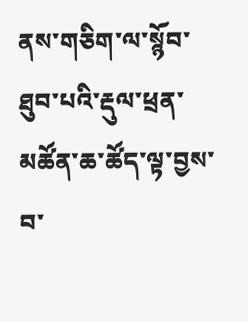ནས་གཅིག་ལ་སྙོབ་ཐུབ་པའི་རྡུལ་ཕྲན་མཚོན་ཆ་ཚོད་ལྟ་བྱས་བ་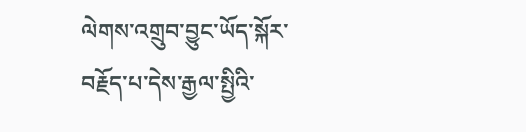ལེགས་འགྲུབ་བྱུང་ཡོད་སྐོར་བརྗོད་པ་དེས་རྒྱལ་སྤྱིའི་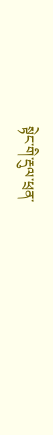སྟེང་གི་རྡུལ་ཕྲན་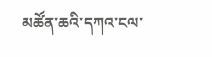མཚོན་ཆའི་དཀའ་ངལ་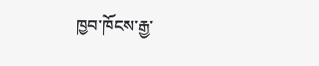ཁྱབ་ཁོངས་རྒྱ་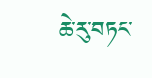ཆེ་རུ་བཏང་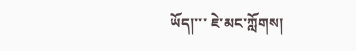ཡོད།་་་ ཇེ་མང་ཀློགས།